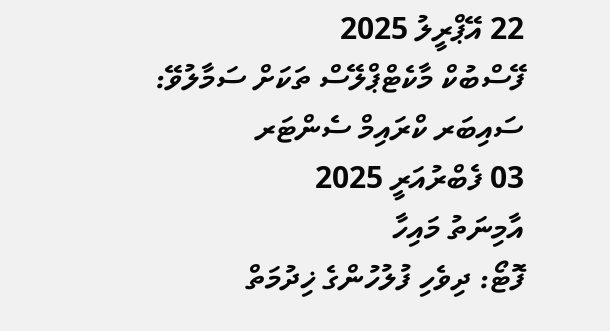22 އޭޕްރީލު 2025
ފޭސްބުކް މާކެޓްޕްލޭސް ތަކަށް ސަމާލުވޭ: ސައިބަރ ކްރައިމް ސެންޓަރ
03 ފެބްރުއަރީ 2025
އާމިނަތު މައިހާ
ފޮޓޯ: ދިވެހި ފުލުހުންގެ ޚިދުމަތް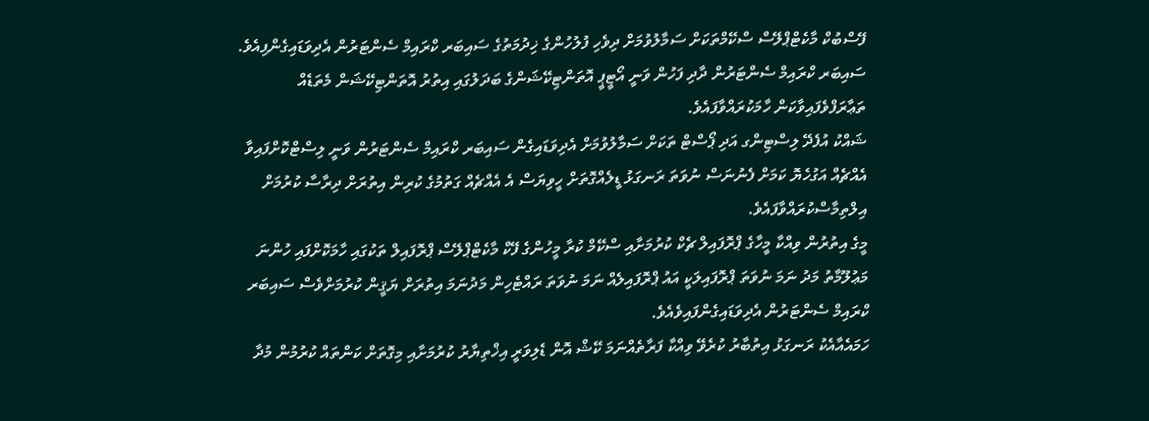ފޭސްބުކް މާކެޓްޕްލޭސް ސްކޭމްތަކަށް ސަމާލުވުމަށް ދިވެހި ފުލުހުންގެ ޚިދުމަތުގެ ސައިބަރ ކްރައިމް ސެންޓަރުން އެދިވަޑައިގެންފިއެވެ.
ސައިބަރ ކްރައިމް ސެންޓަރުން ދާދި ފަހުން ވަނީ އޯޓީޕީ އޮތަންޓިކޭޝަންގެ ބަދަލުގައި އިތުރު އޮތަންޓިކޭޝަން މެތަޑެއް ތަޢާރަފްވެފައިވާކަން ހާމަކުރައްވާފައެވެ.
ޝައްކު އުފެދޭ ލިސްޓިންގ އަދި ޕޯސްޓް ތަކަށް ސަމާލުވުމަށް އެދިވަޑައިގެން ސައިބަރ ކްރައިމް ސެންޓަރުން ވަނީ ލިސްޓްކޮށްފައިވާ އެއްޗެއް އަގުހެޔޮ ކަމަށް ފެނުނަސް ނުވަތަ ރަނގަޅު ޑީލެއްގޮތަށް ހީވިޔަސް އެ އެއްޗެއް ގަތުމުގެ ކުރިން އިތުރަށް ދިރާސާ ކުރުމަށް އިލްތިމާސްކުރައްވާފައެވެ.
މީގެ އިތުރުން ވިއްކާ މީހާގެ ޕްރޮފައިލް ޗެކް ކުރުމަށާއި ސްކޭމް ކުރާ މީހުންގެ ފޭކް މާކެޓްޕްލޭސް ޕްރޮފައިލް ތަކުގައި ހާމަކޮށްފައި ހުންނަ މަޢުލޫމާތު މަދު ނަމަ ނުވަތަ ޕްރޮފައިލަކީ އައު ޕްރޮފައިލެއް ނަމަ ނުވަތަ ރައްޓެހިން މަދުނަމަ އިތުރަށް ޔަޤީން ކުރުމަށްވެސް ސައިބަރ ކްރައިމް ސެންޓަރުން އެދިވަޑައިގެންފައިވެއެވެ.
ހަމައެއާއެކު ރަނގަޅު އިތުބާރު ކުރެވޭ ވިއްކާ ފަރާތެއްނަމަ ކޭޝް އޮން ޑެލިވަރީ އިޚްތިޔާރު ކުރުމަށާއި މިގޮތަށް ކަންތައް ކުރުމުން މުދާ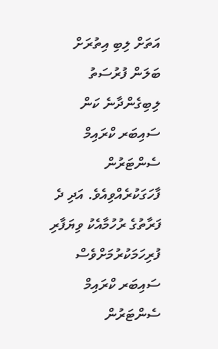އަތަށް ލިބި އިތުރަށް ބަލަން ފުރުސަތު ލިބިގެންދާނެ ކަން ސައިބަރ ކްރައިމް ސެންޓަރުން ފާހަގަކުރެއްވިއެވެ. އަދި ދެ ފަރާތުގެ ރުހުމާއެކު ވިޔަފާރި ފުރިހަމަކުރުމަށްވެސް ސައިބަރ ކްރައިމް ސެންޓަރުން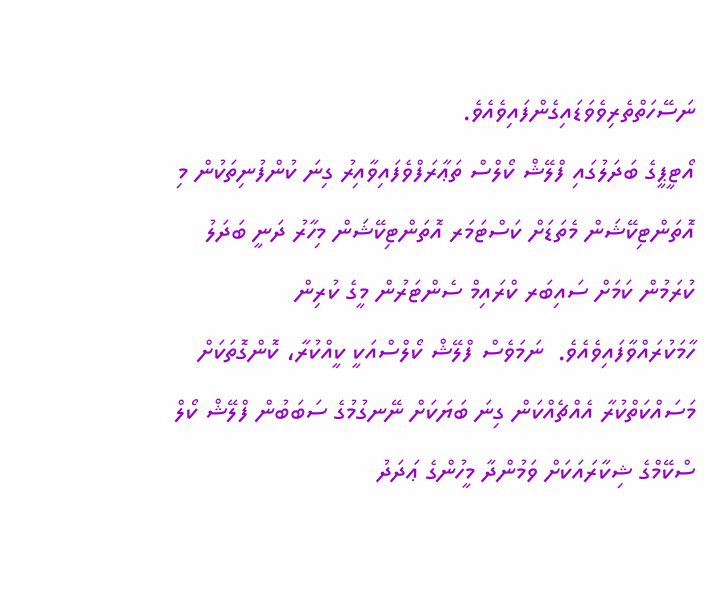ނަސޭހަތްތެރިވެވަޑައިގެންފައިވެއެވެ.
އޯޓީޕީގެ ބަދަލުގައި ފްލޭޝް ކޯލްސް ތަޢާރަފްވެފައިވާއިރު ގިނަ ކުންފުނިތަކުން މި އޮތަންޓިކޭޝަން މެތަޑަށް ކަސްޓަމަރ އޮތަންޓިކޭޝަން މިހާރު ދަނީ ބަދަލު ކުރަމުން ކަމަށް ސައިބަރ ކްރައިމް ސެންޓަރުން މީގެ ކުރިން ހާމަކުރައްވާފައިވެއެވެ.  ނަމަވެސް ފްލޭޝް ކޯލްސްއަކީ ކީއްކުރާ، ކޮންގޮތަކަށް މަސައްކަތްކުރާ އެއްޗެއްކަން ގިނަ ބަޔަކަށް ނޭނގުމުގެ ސަބަބުން ފްލޭޝް ކޯލް ސްކޭމްގެ ޝިކާރައަކަށް ވަމުންދާ މީހުންގެ ޢަދަދު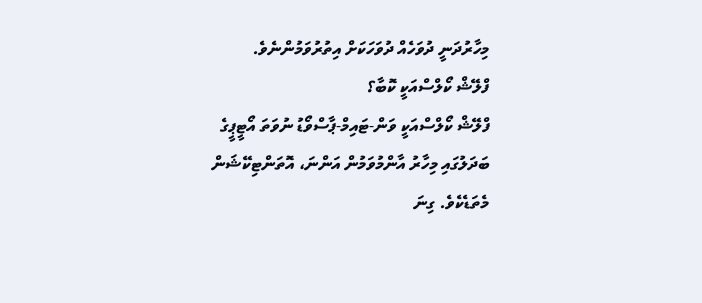މިހާރުދަނީ ދުވަހެއް ދުވަހަކަށް އިތުރުވަމުންނެވެ.
ފްލޭޝް ކޯލްސްއަކީ ކޮބާ؟
ފްލޭޝް ކޯލްސްއަކީ ވަން-ޓައިމް-ޕާސްވޯޑު ނުވަތަ އޯޓީޕީގެ ބަދަލުގައި މިހާރު އާންމުވަމުން އަންނަ، އޮތަންޓިކޭޝަން މެތަޑެކެވެ. ގިނަ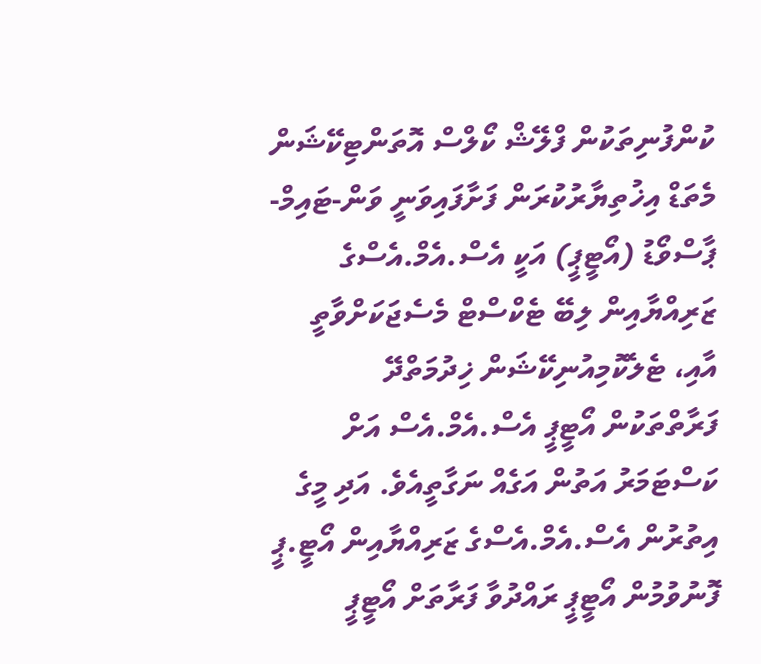ކުންފުނިތަކުން ފްލޭޝް ކޯލްސް އޮތަންޓިކޭޝަން މެތަޑް އިޚުތިޔާރުކުރަން ފަށާފައިވަނީ ވަން-ޓައިމް-ޕާސްވޯޑު (އޯޓީޕީ) އަކީ އެސް.އެމް.އެސްގެ ޒަރިއްޔާއިން ލިބޭ ޓެކްސްޓް މެސެޖަކަށްވާތީ އާއި، ޓެލެކޮމިއުނިކޭޝަން ޚިދުމަތްދޭ ފަރާތްތަކުން އޯޓީޕީ އެސް.އެމް.އެސް އަށް ކަސްޓަމަރު އަތުން އަގެއް ނަގާތީއެވެ. އަދި މީގެ އިތުރުން އެސް.އެމް.އެސްގެ ޒަރިއްޔާއިން އޯޓީ.ޕީ ފޮނުވުމުން އޯޓީޕީ ރައްދުވާ ފަރާތަށް އޯޓީޕީ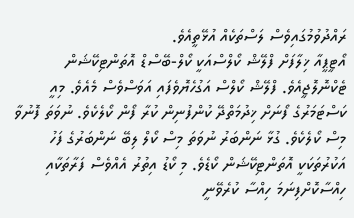ރައްދުވުމުގައިވެސް ލަސްތަކެއް އުޅޭތީއެވެ.
އޯޓީޕީއާ ޚިލާފަށް ފްލޭޝް ކޯލްސްއަކީ ކޯލް-ބޭސްޑް އޮތަންޓިކޭޝަން ޓެކްނޮލޮޖީއެވެ. ފްލޭޝް ކޯލްސް އަގުހެޔޮވެފައި އަވަސްވެސް މެއެވެ. މިއީ ކަސްޓަމަރުގެ ފޯނަށް ޚިދުމަތްދޭ ކުންފުނިން ކުރާ ފޯން ކޯލެކެވެ. ނުވަތަ ފޮނުވާ މިސް ކޯލެކެވެ. ގުޅާ ނަންބަރު ނުވަތަ މިސް ކޯލް ލިބޭ ނަންބަރުގެ ފަހު އަކުރުތަކަކީ އޮތަންޓިކޭޝަން ކޯޑެވެ. މި ކޯޑު އިތުރު އެއްވެސް ފަރާތަކާއި ހިއްސާކޮށްފިނަމަ ހިއްސާ ކުރެވޭނީ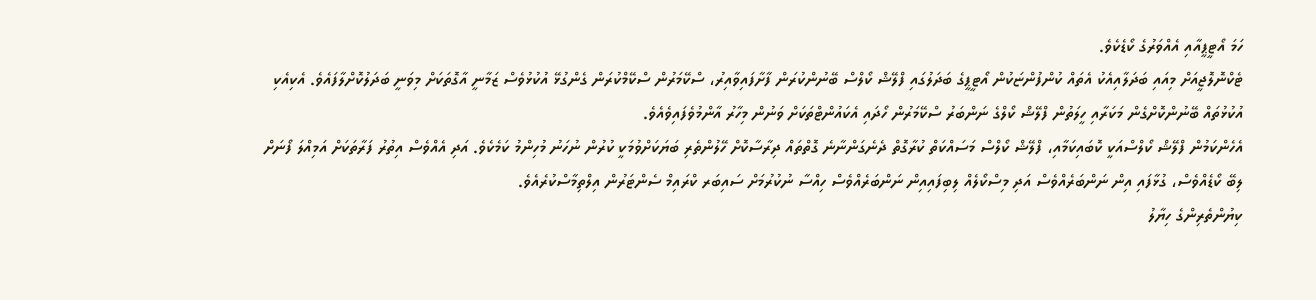ހަމަ އޯޓީޕީއާއި އެއްވަރުގެ ކޯޑެކެވެ.
ޓެކްނޮލޮޖީއަށް މިއައި ބަދަލާއިއެކު އެތައް ކުންފުންޏަކުން އޯޓީޕީގެ ބަދަލުގައި ފްލޭޝް ކޯލްސް ބޭނުންކުރަން ފާށާފައިވާއިރު، ސްކޭމަރުން ސްކޭމްކުރަން ގެންގުޅޭ އުކުޅުވެސް ޒަމާނީ އާގޮތަކަށް މިވަނީ ބަދަލުކޮށްލާފައެވެ. އެކިއެކި އުކުޅުތައް ބޭނުންކޮށްގެން މަކަރާއި ހީލަތުން ފްލޭޝް ކޯލްގެ ނަންބަރު ސްކޭމަރުން ހޯދައި އެކައުންޓްތަކަށް ވަނުން މިހާރު އާންމުވެފައިވެއެވެ.
އެހެންކަމުން ފްލޭޝް ކޯލްސްއަކީ ކޮބައިކަމާއި، ފްލޭޝް ކޯލްސް މަސައްކަތް ކުރާގޮތް ދެނެގަންނާނެ ގޮތްތައް ދިރާސާކޮށް ހޭލުންތެރި ބަޔަކަށްވުމަކީ ކުރުން ނުހަނު މުހިންމު ކަމެކެވެ. އަދި އެއްވެސް އިތުރު ފަރާތަކަށް އަމިއްލަ ފޯނަށް ލިބޭ ކޯޑެއްވެސް، ގުޅާފައި އިން ނަންބަރެއްވެސް އަދި މިސްކޯލެއް ލިބިފައިއިން ނަންބަރެއްވެސް ހިއްސާ ނުކުރުމަށް ސައިބަރ ކްރައިމް ސެންޓަރުން އިލްތިމާސްކުރެއެވެ.
ކިޔުންތެރިންގެ ހިޔާލު